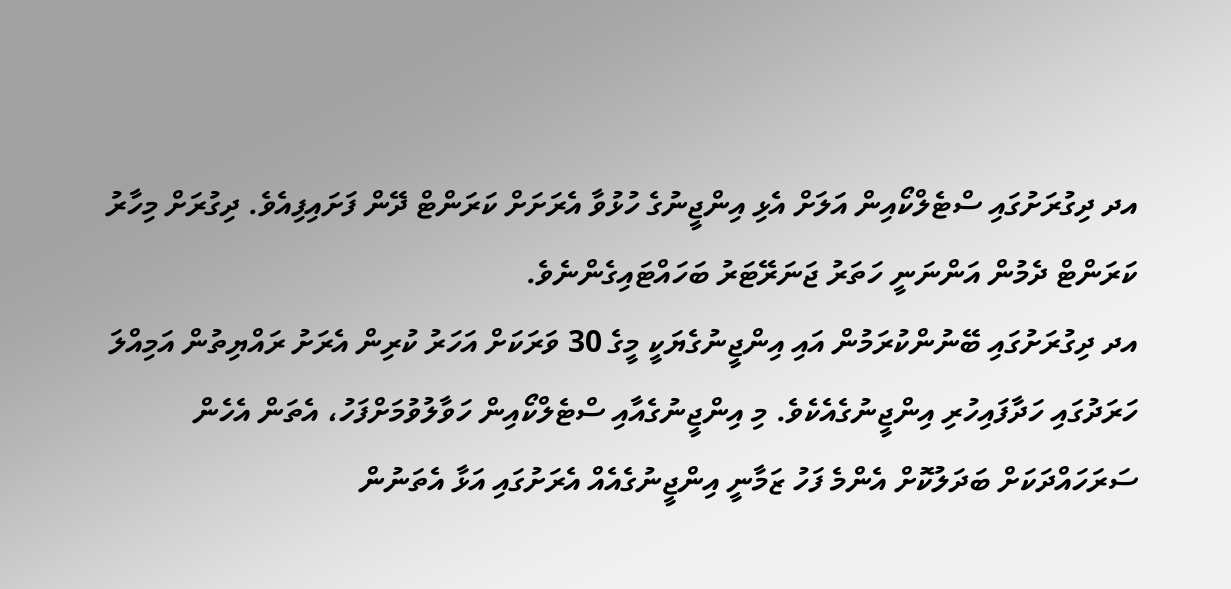އދ ދިގުރަށުގައި ސްޓެލްކޯއިން އަލަށް އެޅި އިންޖީނުގެ ހުޅުވާ އެރަށަށް ކަރަންޓް ދޭން ފަށައިފިއެވެ. ދިގުރަށް މިހާރު ކަރަންޓް ދެމުން އަންނަނީ ހަތަރު ޖަނަރޭޓަރު ބަހައްޓައިގެންނެވެ.
އދ ދިގުރަށުގައި ބޭނުންކުރަމުން އައި އިންޖީނުގެޔަކީ މީގެ 30 ވަރަކަށް އަހަރު ކުރިން އެރަށު ރައްޔިތުން އަމިއްލަ ހަރަދުގައި ހަދާފައިހުރި އިންޖީނުގެއެކެވެ. މި އިންޖީނުގެއާއި ސްޓެލްކޯއިން ހަވާލުވުމަށްފަހު، އެތަން އެހެން ސަރަހައްދަކަށް ބަދަލުކޮށް އެންމެ ފަހު ޒަމާނީ އިންޖީނުގެއެއް އެރަށުގައި އަޅާ އެތަނުން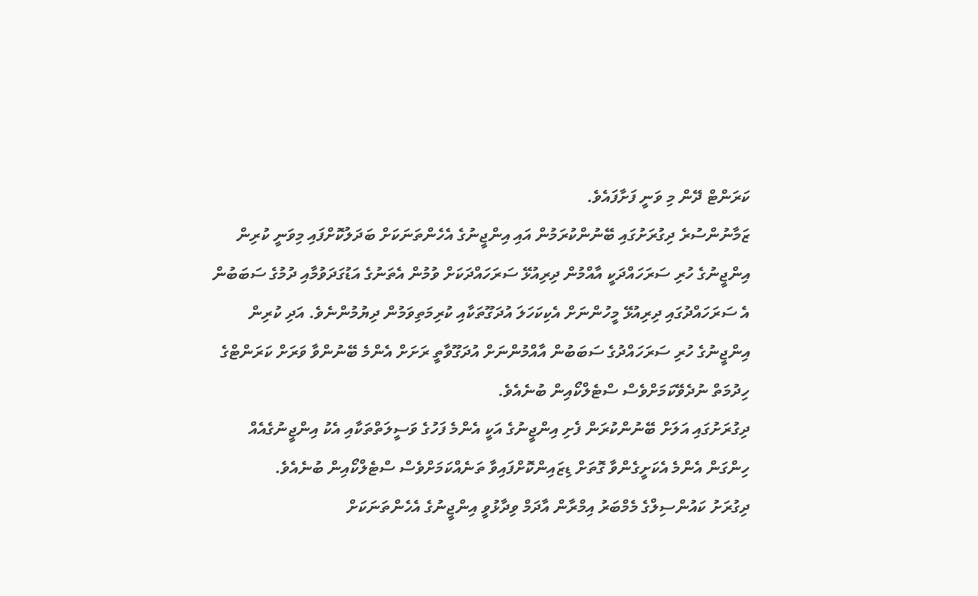ކަރަންޓް ދޭން މި ވަނީ ފަށާފައެވެ.
ޒަމާނުންސުރެ ދިގުރަށުގައި ބޭނުންކުރަމުން އައި އިންޖީނުގެ އެހެންތަނަކަށް ބަދަލުކޮށްފައި މިވަނީ ކުރިން އިންޖީނުގެ ހުރި ސަރަހައްދަކީ އާއްމުން ދިރިއުޅޭ ސަރަހައްދަކަށް ވުމުން އެތަނުގެ އަޑުގަދަވުމާއި ދުމުގެ ސަބަބުން އެ ސަރަހައްދުގައި ދިރިއުޅޭ މީހުންނަށް އެކިކަހަލަ އުދަގޫތަކާއި ކުރިމަތިވަމުން ދިޔުމުންނެވެ. އަދި ކުރިން އިންޖީނުގެ ހުރި ސަރަހައްދުގެ ސަބަބުން އާއްމުންނަށް އުދަގޫވާތީ ރަށަށް އެންމެ ބޭނުންވާ ވަރަށް ކަރަންޓްގެ ހިދުމަތް ނުދެވޭކަމަށްވެސް ސްޓެލްކޯއިން ބުނެއެވެ.
ދިގުރަށުގައި އަލަށް ބޭނުންކުރަން ފެށި އިންޖީނުގެ އަކީ އެންމެ ފަހުގެ ވަސީލަތްތަކާއި އެކު އިންޖީނުގެއެއް ހިންގަން އެންމެ އެކަށީގެންވާ ގޮތަށް ޑިޒައިންކޮށްފައިވާ ތަނެއްކަމަށްވެސް ސްޓެލްކޯއިން ބުނެއެވެ.
ދިގުރަށު ކައުންސިލްގެ މެމްބަރު އިމްރާން އާދަމް ވިދާޅުވީ އިންޖީނުގެ އެހެންތަނަކަށް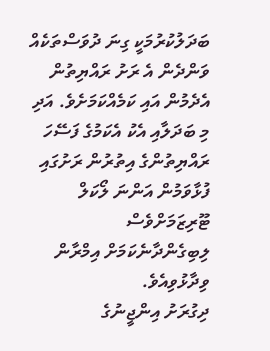ބަދަލުކުރުމަކީ ގިނަ ދުވަސްތަކެއް ވަންދެން އެ ރަށު ރައްޔިތުން އެދެމުން އައި ކަމެއްކަމަށެވެ. އަދި މި ބަދަލާއި އެކު އެކަމުގެ ފަސޭހަ ރައްޔިތުންގެ އިތުރުން ރަށުގައި ފުޅާވަމުން އަންނަ ލޯކަލް ޓޫރިޒަމަށްވެސް ލިބިގެންދާނެކަމަށް އިމްރާން ވިދާޅުވިއެވެ.
ދިގުރަށު އިންޖީނުގެ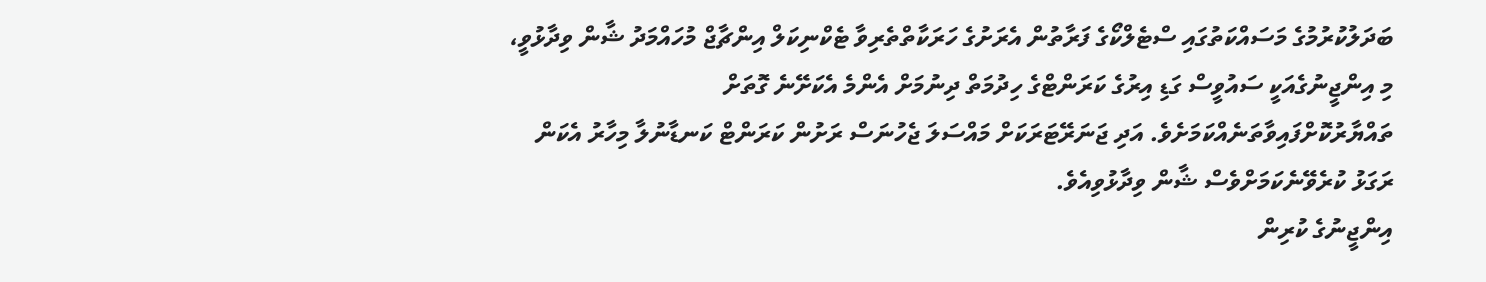ބަދަލުކުރުމުގެ މަސައްކަތުގައި ސްޓެލްކޯގެ ފަރާތުން އެރަށުގެ ހަރަކާތްތެރިވާ ޓެކްނިކަލް އިންޗާޖް މުހައްމަދު ޝާން ވިދާޅުވީ، މި އިންޖީނުގެއަކީ ސައުވީސް ގަޑި އިރުގެ ކަރަންޓްގެ ހިދުމަތް ދިނުމަށް އެންމެ އެކަށޭނެ ގޮތަށް ތައްޔާރުކޮށްފައިވާތަނެއްކަމަށެވެ. އަދި ޖަނަރޭޓަރަކަށް މައްސަލަ ޖެހުނަސް ރަށުން ކަރަންޓް ކަނޑާނުލާ މިހާރު އެކަން ރަގަޅު ކުރެވޭނެކަމަށްވެސް ޝާން ވިދާޅުވިއެވެ.
އިންޖީނުގެ ކުރިން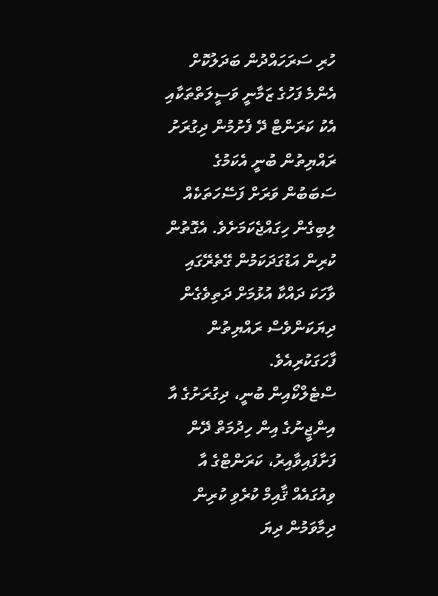ހުރި ސަރަހައްދުން ބަދަލުކޮށް އެންމެ ފަހުގެ ޒަމާނީ ވަސީލަތްތަކާއި އެކު ކަރަންޓް ދޭ ފެށުމުން ދިގުރަށު ރައްޔިތުން ބުނީ އެކަމުގެ ސަބަބުން ވަރަށް ފަސޭހަތަކެއް ލިބިގެން ހިގައްޖެކަމަށެވެ. އެގޮތުން ކުރިން އަޑުގަދަކަމުން ގޭތެރޭގައި ވާހަކަ ދައްކާ އުޅުމަށް ދަތިވެގެން ދިޔަކަންވެސް ރައްޔިތުން ފާހަގަކުރިއެވެ.
ސްޓެލްކޯއިން ބުނީ، ދިގުރަށުގެ އާ އިންޖީނުގެ އިން ހިދުމަތް ދޭން ފަށާފައިވާއިރު، ކަރަންޓްގެ އާ ވިއުގައެއް ޤާއިމް ކުރެވި ކުރިން ދިމާވަމުން ދިޔަ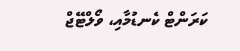ކަރަންޓް ކެނޑުމާއި، ވޯލްޓޭޖް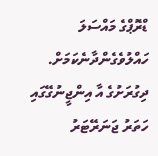ޑްރޮޕްގެ މައްސަލަ ހައްލުވެގެންދާނެކަމަށް. ދިގުރަށުގެ އާ އިންޖީނުގޭގައި ހަތަރު ޖަނަރޭޓަރު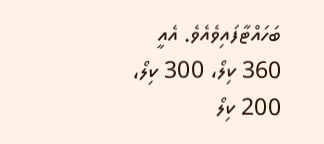ބަހައްޓާފައިވެއެވެ. އެއީ 360 ކިލޯ، 300 ކިލޯ، 200 ކިލޯ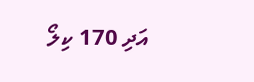އަދި 170 ކިލޯ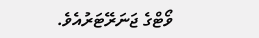ވޯޓްގެ ޖަނަރޭޓަރުއެވެ.